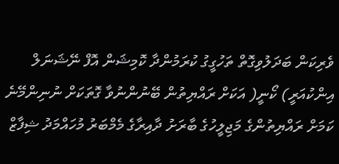ވެރިކަން ބަދަލުވިގޮތް ތަހުގީގު ކުރަމުންދާ ކޮމިޝަން އޮފް ނޭޝަނަލް އިންކުއަރީ) ކޯނީ( އަކަށް ރައްޔިތުން ބޭނުންނުވާ ގޮތަކަށް ނުނިންމޭނެ ކަމަށް ރައްޔިތުންގެ މަޖިލީހުގެ ބާރަށު ދާއިރާގެ މެމްބަރު މުހައްމަދު ޝިފާޒް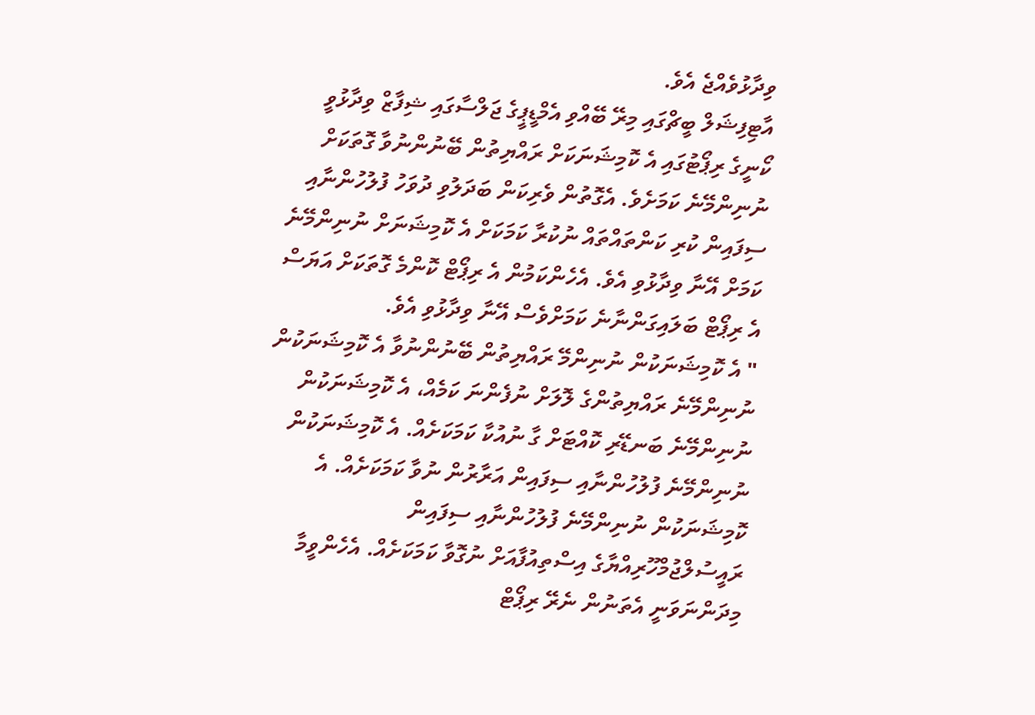ވިދާޅުވެއްޖެ އެވެ.
އާޓިފިޝަލް ބީޗްގައި މިރޭ ބޭއްވި އެމްޑީޕީގެ ޖަލްސާގައި ޝިފާޒް ވިދާޅުވީ ކޯނީގެ ރިޕޯޓުގައި އެ ކޮމިޝަނަކަށް ރައްޔިތުން ބޭނުންނުވާ ގޮތަކަށް ނުނިންމޭނެ ކަމަށެވެ. އެގޮތުން ވެރިކަން ބަދަލުވި ދުވަހު ފުލުހުންނާއި ސިފައިން ކުރި ކަންތައްތައް ނުކުރާ ކަމަކަށް އެ ކޮމިޝަނަށް ނުނިންމޭނެ ކަމަށް އޭނާ ވިދާޅުވި އެވެ. އެހެންކަމުން އެ ރިޕޯޓް ކޮންމެ ގޮތަކަށް އަޔަސް އެ ރިޕޯޓް ބަލައިގަންނާނެ ކަމަށްވެސް އޭނާ ވިދާޅުވި އެވެ.
" އެ ކޮމިޝަނަކުން ނުނިންމޭ ރައްޔިތުން ބޭނުންނުވާ އެ ކޮމިޝަނަކުން ނުނިންމޭނެ ރައްޔިތުންގެ ލޮލަށް ނުފެންނަ ކަމެއް، އެ ކޮމިޝަނަކުން ނުނިންމޭނެ ބަނޑޭރި ކޮއްޓަށް ގާ ނުއުކާ ކަމަކަށެއް. އެ ކޮމިޝަނަކުން ނުނިންމޭނެ ފުލުހުންނާއި ސިފައިން އަރާރުން ނުވާ ކަމަކަށެއް. އެ ކޮމިޝަނަކުން ނުނިންމޭނެ ފުލުހުންނާއި ސިފައިން ރައީސުލްޖުމްހޫރިއްޔާގެ އިސްތިއުފާއަށް ނުގޮވާ ކަމަކަށެއް. އެހެންވީމާ މިދަންނަވަނީ އެތަނުން ނެރޭ ރިޕޯޓް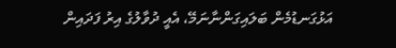އަޅުގަނޑުމެން ބަލައިގަންނާނަމޭ، އެއީ ދުވާލުގެ އިރު ފަދައިން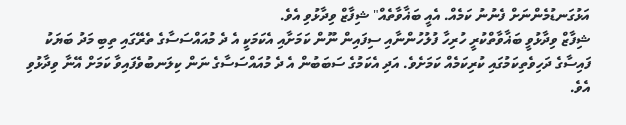އަޅުގަނޑުމެންނަށް ފެނުނު ކަމެއް. އެއީ ބަޣާވާތެއް" ޝިފާޒް ވިދާޅުވި އެވެ.
ޝިފާޒް ވިދާޅުވީ ބަޣާވާތްކުރީ ހުރިހާ ފުލުހުންނާއި ސިފައިން ނޫން ކަމަށާއި އެކަމަކީ އެ ދެ މުއައްސަސާގެ ތެރޭގައި ތިބި މަދު ބަޔަކު ފައިސާގެ ދަހިވެތިކަމުގައި ކުރިކަމެއް ކަމަށެވެ. އަދި އެކަމުގެ ސަބަބުން އެ ދެ މުއައްސަސާގެ ނަން ކިލަނބުވެފައިވާ ކަމަށް އޭނާ ވިދާޅުވި އެވެ.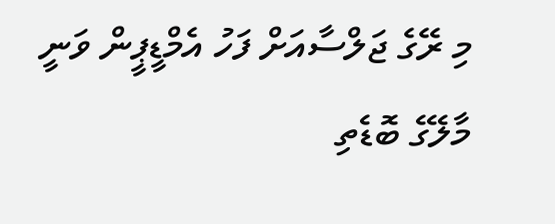މި ރޭގެ ޖަލްސާއަށް ފަހު އެމްޑީޕީން ވަނީ މާލޭގެ ބޮޑެތި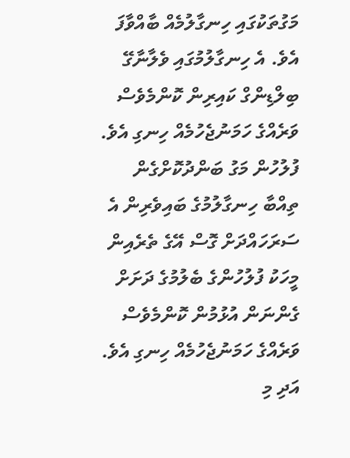މަގުތަކުގައި ހިނގާލުމެއް ބާއްވާފަ އެވެ. އެ ހިނގާލުމުގައި ވެލާނާގޭ ބިލްޑިންގް ކައިރިން ކޮންމެވެސް ވަރެއްގެ ހަމަނުޖެހުމެއް ހިނގި އެވެ. ފުލުހުން މަގު ބަންދުކޮށްގެން ތިއްބާ ހިނގާލުމުގެ ބައިވެރިން އެ ސަރަހައްދަށް ގޮސް އޭގެ ތެރެއިން މީހަކު ފުލުހުންގެ ބެލުމުގެ ދަށަށް ގެންނަން އުޅުމުން ކޮންމެވެސް ވަރެއްގެ ހަމަނުޖެހުމެއް ހިނގި އެވެ. އަދި މި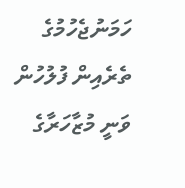ހަމަނުޖެހުމުގެ ތެރެއިން ފުލުހުން ވަނީ މުޒާހަރާގެ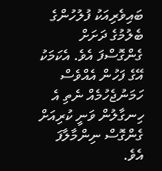ބައިވެރިއަކު ފުލުހުންގެ ބެލުމުގެ ދަށަށް ގެންގޮސްފަ އެވެ. އެކަމަކު އޭގެ ފަހުން އެއްވެސް ހަމަނުޖެހުމެއް ނެތި އެ ހިނގާލުން ވަނީ ކުރިއަށް ގެންގޮސް ނިންމާލާފަ އެވެ.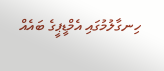ހިނގާލުމުގައި އެމްޑީޕީގެ ބައެއް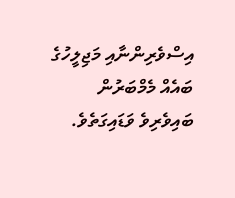އިސްވެރިންނާއި މަޖިލީހުގެ ބައެއް މެމްބަރުން ބައިވެރިވެ ވަޑައިގަތެވެ.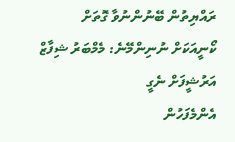ރައްޔިތުން ބޭނުންނުވާ ގޮތަށް ކޯނީއަކަށް ނުނިންމޭނެ: މެމްބަރު ޝިފާޒް
އަރުޝީފަށް ނެގީ
އެންމެފަހުން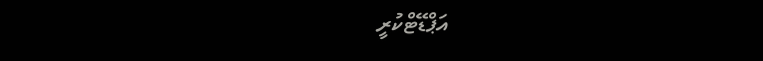އަޕްޑޭޓްކުރީ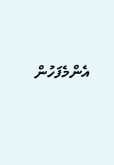އެންމެފަހުން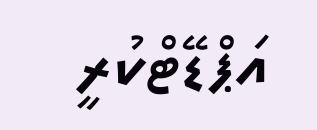އަޕްޑޭޓްކުރީ